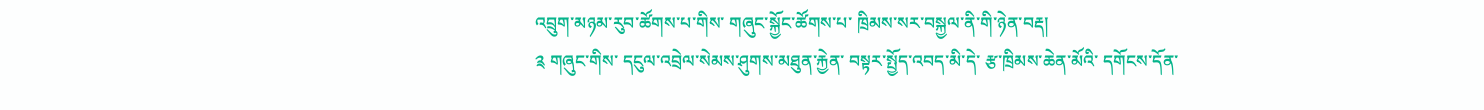འབྲུག་མཉམ་རུབ་ཚོགས་པ་གིས་ གཞུང་སྐྱོང་ཚོགས་པ་ ཁྲིམས་སར་བསྐྱལ་ནི་གི་ཉེན་བརྡ།
༉ གཞུང་གིས་ དངུལ་འབྲེལ་སེམས་ཤུགས་མཐུན་རྐྱེན་ བསྟར་སྤྱོད་འབད་མི་དེ་ རྩ་ཁྲིམས་ཆེན་མོའི་ དགོངས་དོན་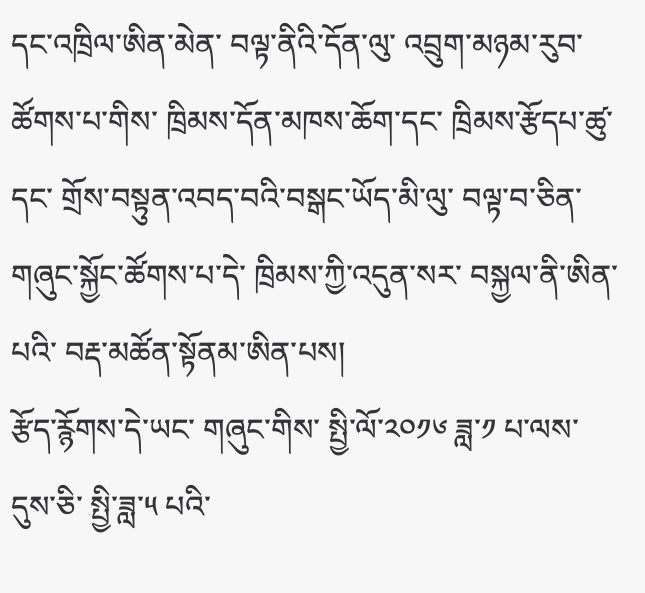དང་འཁྲིལ་ཨིན་མེན་ བལྟ་ནིའི་དོན་ལུ་ འབྲུག་མཉམ་རུབ་ཚོགས་པ་གིས་ ཁྲིམས་དོན་མཁས་ཆོག་དང་ ཁྲིམས་རྩོདཔ་ཚུ་དང་ གྲོས་བསྟུན་འབད་བའི་བསྒང་ཡོད་མི་ལུ་ བལྟ་བ་ཅིན་ གཞུང་སྐྱོང་ཚོགས་པ་དེ་ ཁྲིམས་ཀྱི་འདུན་སར་ བསྐྱལ་ནི་ཨིན་པའི་ བརྡ་མཚོན་སྟོནམ་ཨིན་པས།
རྩོད་རྙོགས་དེ་ཡང་ གཞུང་གིས་ སྤྱི་ལོ་༢༠༡༦ ཟླ་༡ པ་ལས་ དུས་ཅི་ སྤྱི་ཟླ་༥ པའི་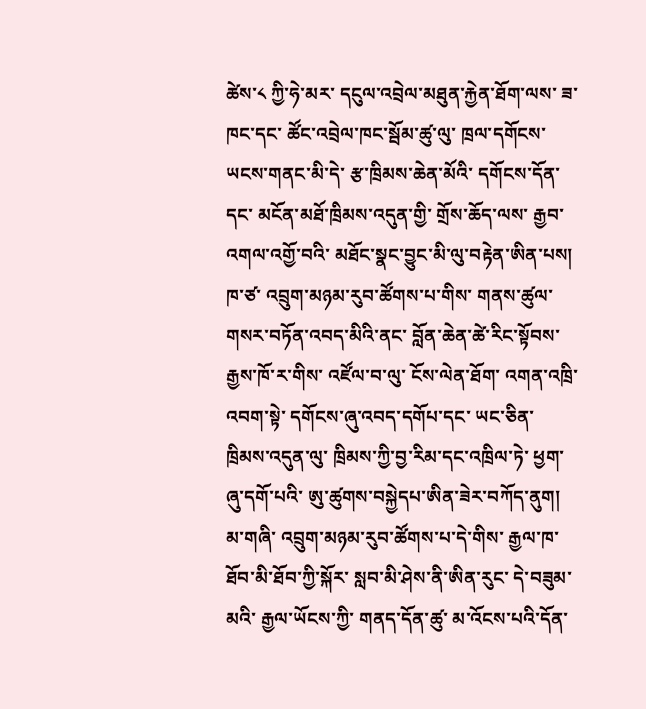ཚེས་༨ ཀྱི་ཧེ་མར་ དངུལ་འབྲེལ་མཐུན་རྐྱེན་ཐོག་ལས་ ཟ་ཁང་དང་ ཚོང་འབྲེལ་ཁང་སྦོམ་ཚུ་ལུ་ ཁྲལ་དགོངས་ཡངས་གནང་མི་དེ་ རྩ་ཁྲིམས་ཆེན་མོའི་ དགོངས་དོན་དང་ མངོན་མཐོ་ཁྲིམས་འདུན་གྱི་ གྲོས་ཆོད་ལས་ རྒྱབ་འགལ་འགྱོ་བའི་ མཐོང་སྣང་བྱུང་མི་ལུ་བརྟེན་ཨིན་པས།
ཁ་ཙ་ འབྲུག་མཉམ་རུབ་ཚོགས་པ་གིས་ གནས་ཚུལ་གསར་བཏོན་འབད་མིའི་ནང་ བློན་ཆེན་ཚེ་རིང་སྟོབས་རྒྱས་ཁོ་ར་གིས་ འཛོལ་བ་ལུ་ ངོས་ལེན་ཐོག་ འགན་འཁྲི་འབག་སྟེ་ དགོངས་ཞུ་འབད་དགོཔ་དང་ ཡང་ཅིན་ ཁྲིམས་འདུན་ལུ་ ཁྲིམས་ཀྱི་བྱ་རིམ་དང་འཁྲིལ་ཏེ་ ཕྱག་ཞུ་དགོ་པའི་ ཨུ་ཚུགས་བསྐྱེདཔ་ཨིན་ཟེར་བཀོད་ནུག།
མ་གཞི་ འབྲུག་མཉམ་རུབ་ཚོགས་པ་དེ་གིས་ རྒྱལ་ཁ་ཐོབ་མི་ཐོབ་ཀྱི་སྐོར་ སླབ་མི་ཤེས་ནི་ཨིན་རུང་ དེ་བཟུམ་མའི་ རྒྱལ་ཡོངས་ཀྱི་ གནད་དོན་ཚུ་ མ་འོངས་པའི་དོན་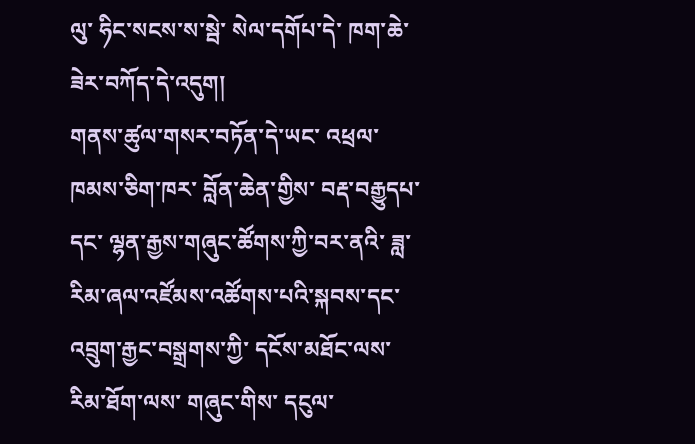ལུ་ ཧིང་སངས་ས་སྦེ་ སེལ་དགོཔ་དེ་ ཁག་ཆེ་ཟེར་བཀོད་དེ་འདུག།
གནས་ཚུལ་གསར་བཏོན་དེ་ཡང་ འཕྲལ་ཁམས་ཅིག་ཁར་ བློན་ཆེན་གྱིས་ བརྡ་བརྒྱུདཔ་དང་ ལྷན་རྒྱས་གཞུང་ཚོགས་ཀྱི་བར་ནའི་ ཟླ་རིམ་ཞལ་འཛོམས་འཚོགས་པའི་སྐབས་དང་ འབྲུག་རྒྱང་བསྒྲགས་ཀྱི་ དངོས་མཐོང་ལས་རིམ་ཐོག་ལས་ གཞུང་གིས་ དངུལ་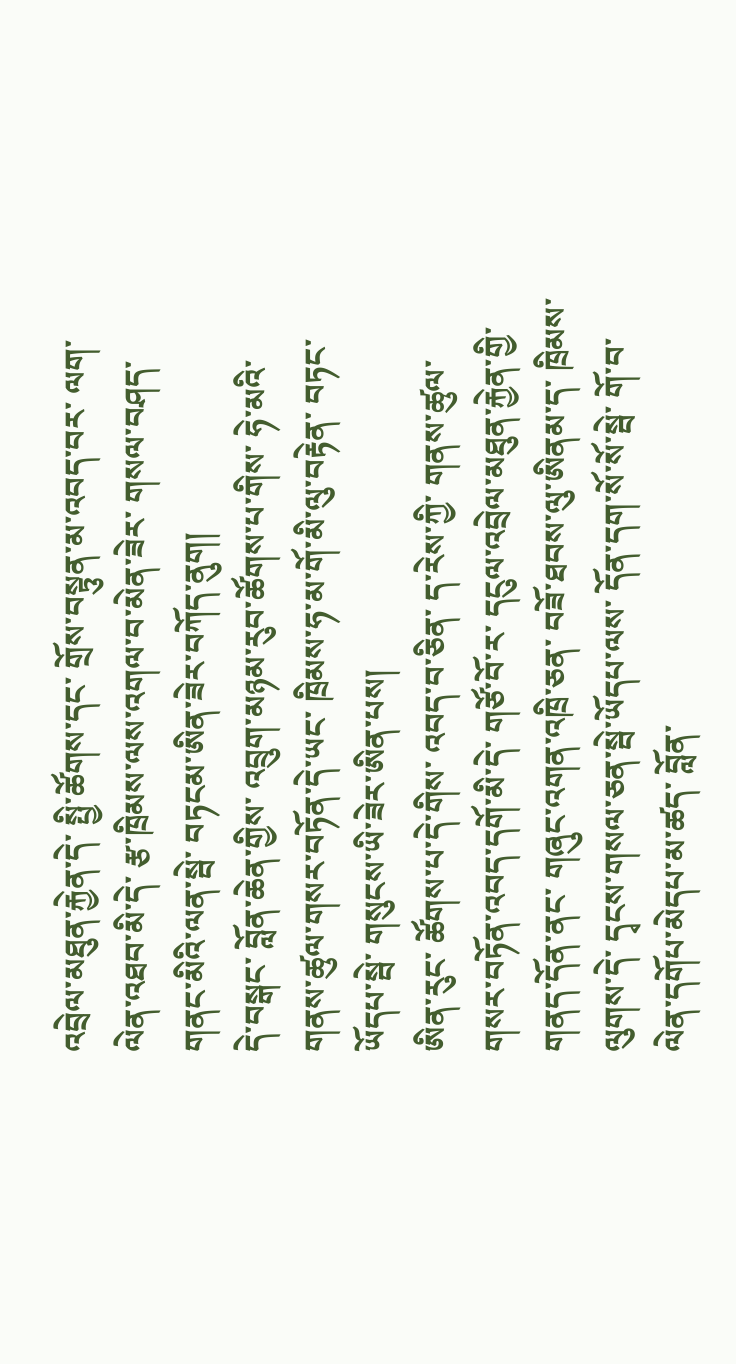འབྲེལ་མཐུན་རྐྱེན་དེ་ སྤྱི་ཚོགས་དང་ གྲོས་བསྟུན་མ་འབད་བར་ ལག་ལེན་འཐབ་མི་དེ་ རྩ་ཁྲིམས་ལས་འགལ་བ་མེན་ཟེར་ གསལ་བཤད་གནང་མིའི་ལན་སྦེ་ བཏངམ་ཨིན་ཟེར་བཀོད་ནུག།
དེ་བསྒང་ བློན་ཆེན་གྱིས་ འབྲུག་མཉམ་རུབ་ཚོགས་པ་གིས་ ཧེ་མའི་གནས་ཚུལ་གསར་བཏོན་དེ་ཡང་ ཁྲིམས་ཧ་མ་གོ་མི་ལུ་བརྟེན་ བཏང་ཡོདཔ་སྦེ་ གསུངས་ཡི་ཟེར་ཨིན་པས།
ཨིན་རུང་ ཚོགས་པ་དེ་གིས་ འབད་བ་ཅིན་ ད་རེས་ཀྱི་ གནས་ཚུལ་གསར་བཏོན་འབད་དགོ་མི་དེ་ གཙོ་བོ་ར་ དངུལ་འབྲེལ་མཐུན་རྐྱེན་གྱི་ གནད་དོན་ནང་ གཞུང་འགན་འཁྲི་ཅན་ བཟོ་ཐབས་ལུ་ཨིནམ་ད་ ཁྲིམས་ལུགས་དེ་ དྭངས་གསལ་ཅན་སྦེ་ཡོདཔ་ལས་ དོན་དག་སོ་སོ་སྦེ་ གོ་བ་ལེན་དགོཔ་མེདཔ་མ་ཚད་ བློན་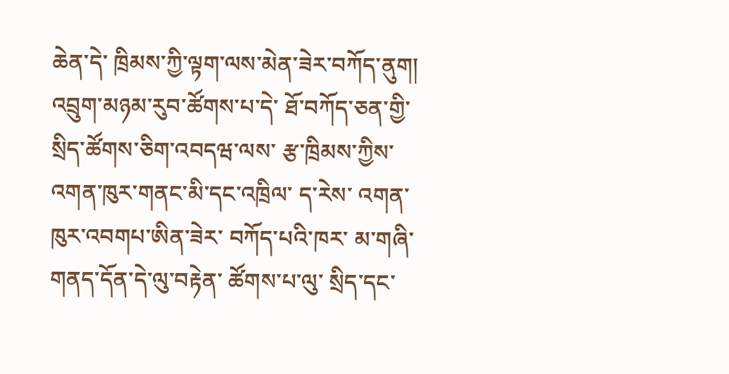ཆེན་དེ་ ཁྲིམས་ཀྱི་ལྟག་ལས་མེན་ཟེར་བཀོད་ནུག།
འབྲུག་མཉམ་རུབ་ཚོགས་པ་དེ་ ཐོ་བཀོད་ཅན་གྱི་ སྲིད་ཚོགས་ཅིག་འབདཝ་ལས་ རྩ་ཁྲིམས་ཀྱིས་ འགན་ཁུར་གནང་མི་དང་འཁྲིལ་ ད་རེས་ འགན་ཁུར་འབགཔ་ཨིན་ཟེར་ བཀོད་པའི་ཁར་ མ་གཞི་ གནད་དོན་དེ་ལུ་བརྟེན་ ཚོགས་པ་ལུ་ སྲིད་དང་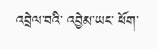འབྲེལ་བའི་ འབྱེམ་ཡང་ ཕོག་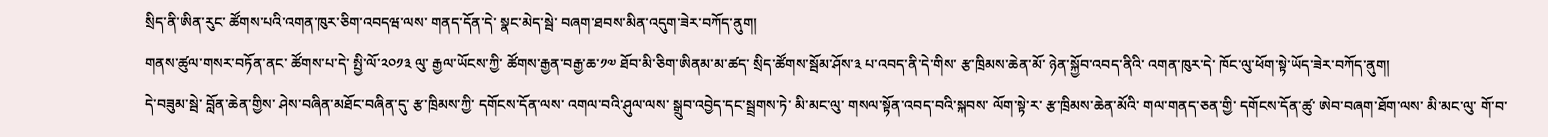སྲིད་ནི་ཨིན་རུང་ ཚོགས་པའི་འགན་ཁུར་ཅིག་འབདཝ་ལས་ གནད་དོན་དེ་ སྣང་མེད་སྦེ་ བཞག་ཐབས་མིན་འདུག་ཟེར་བཀོད་ནུག།
གནས་ཚུལ་གསར་བཏོན་ནང་ ཚོགས་པ་དེ་ སྤྱི་ལོ་༢༠༡༣ ལུ་ རྒྱལ་ཡོངས་ཀྱི་ ཚོགས་རྒྱན་བརྒྱ་ཆ་༡༧ ཐོབ་མི་ཅིག་ཨིནམ་མ་ཚད་ སྲིད་ཚོགས་སྦོམ་ཤོས་༣ པ་འབད་ནི་དེ་གིས་ རྩ་ཁྲིམས་ཆེན་མོ་ ཉེན་སྐྱོབ་འབད་ནིའི་ འགན་ཁུར་དེ་ ཁོང་ལུ་ཕོག་སྟེ་ཡོད་ཟེར་བཀོད་ནུག།
དེ་བཟུམ་སྦེ་ བློན་ཆེན་གྱིས་ ཤེས་བཞིན་མཐོང་བཞིན་དུ་ རྩ་ཁྲིམས་ཀྱི་ དགོངས་དོན་ལས་ འགལ་བའི་ཤུལ་ལས་ སྒྲུབ་འབྱེད་དང་སྦྲགས་ཏེ་ མི་མང་ལུ་ གསལ་སྟོན་འབད་བའི་སྐབས་ ལོག་སྟེ་ར་ རྩ་ཁྲིམས་ཆེན་མོའི་ གལ་གནད་ཅན་གྱི་ དགོངས་དོན་ཚུ་ ཨེབ་བཞག་ཐོག་ལས་ མི་མང་ལུ་ གོ་བ་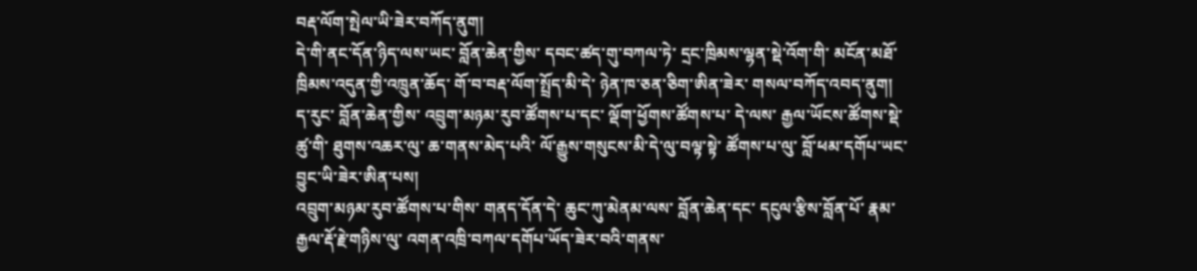བརྡ་ལོག་སྤེལ་ཡི་ཟེར་བཀོད་ནུག།
དེ་གི་ནང་དོན་ཉིད་ལས་ཡང་ བློན་ཆེན་གྱིས་ དབང་ཚད་གུ་བཀལ་ཏེ་ དྲང་ཁྲིམས་ལྷན་སྡེ་འོག་གི་ མངོན་མཐོ་ཁྲིམས་འདུན་གྱི་འཁྲུན་ཆོད་ གོ་བ་བརྡ་ལོག་སྤྲོད་མི་དེ་ ཉེན་ཁ་ཅན་ཅིག་ཨིན་ཟེར་ གསལ་བཀོད་འབད་ནུག།
ད་རུང་ བློན་ཆེན་གྱིས་ འབྲུག་མཉམ་རུབ་ཚོགས་པ་དང་ ལྡོག་ཕྱོགས་ཚོགས་པ་ དེ་ལས་ རྒྱལ་ཡོངས་ཚོགས་སྡེ་ཚུ་གི་ ཐུགས་འཆར་ལུ་ ཆ་གནས་མེད་པའི་ ལོ་རྒྱུས་གསུངས་མི་དེ་ལུ་བལྟ་སྟེ་ ཚོགས་པ་ལུ་ བློ་ཕམ་དགོཔ་ཡང་ བྱུང་ཡི་ཟེར་ཨིན་པས།
འབྲུག་མཉམ་རུབ་ཚོགས་པ་གིས་ གནད་དོན་དེ་ ཆུང་ཀུ་མེནམ་ལས་ བློན་ཆེན་དང་ དངུལ་རྩིས་བློན་པོ་ རྣམ་རྒྱལ་རྡོ་རྗེ་གཉིས་ལུ་ འགན་འཁྲི་བཀལ་དགོཔ་ཡོད་ཟེར་བའི་གནས་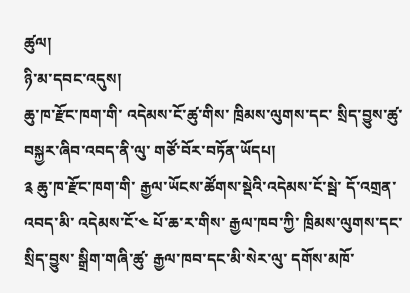ཚུལ།
ཉི་མ་དབང་འདུས།
ཆུ་ཁ་རྫོང་ཁག་གི་ འདེམས་ངོ་ཚུ་གིས་ ཁྲིམས་ལུགས་དང་ སྲིད་བྱུས་ཚུ་ བསྐྱར་ཞིབ་འབད་ནི་ལུ་ གཙོ་བོར་བཏོན་ཡོདཔ།
༉ ཆུ་ཁ་རྫོང་ཁག་གི་ རྒྱལ་ཡོངས་ཚོགས་སྡེའི་འདེམས་ངོ་སྦེ་ དོ་འགྲན་འབད་མི་ འདེམས་ངོ་༤ པོ་ཆ་ར་གིས་ རྒྱལ་ཁབ་ཀྱི་ ཁྲིམས་ལུགས་དང་ སྲིད་བྱུས་ སྒྲིག་གཞི་ཚུ་ རྒྱལ་ཁབ་དང་མི་སེར་ལུ་ དགོས་མཁོ་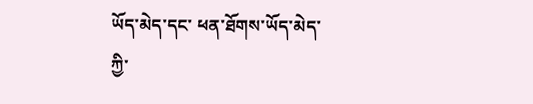ཡོད་མེད་དང་ ཕན་ཐོགས་ཡོད་མེད་ཀྱི་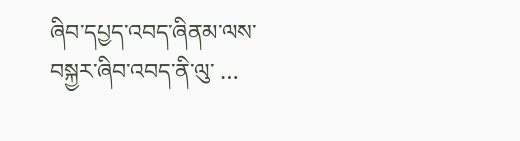ཞིབ་དཔྱད་འབད་ཞིནམ་ལས་ བསྐྱར་ཞིབ་འབད་ནི་ལུ་ …